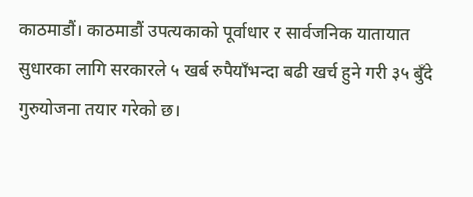काठमाडौं। काठमाडौं उपत्यकाको पूर्वाधार र सार्वजनिक यातायात सुधारका लागि सरकारले ५ खर्ब रुपैयाँभन्दा बढी खर्च हुने गरी ३५ बुँदे गुरुयोजना तयार गरेको छ।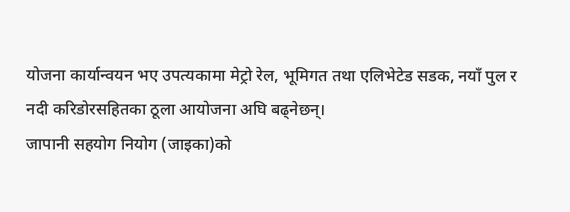योजना कार्यान्वयन भए उपत्यकामा मेट्रो रेल, भूमिगत तथा एलिभेटेड सडक, नयाँ पुल र नदी करिडोरसहितका ठूला आयोजना अघि बढ्नेछन्।
जापानी सहयोग नियोग (जाइका)को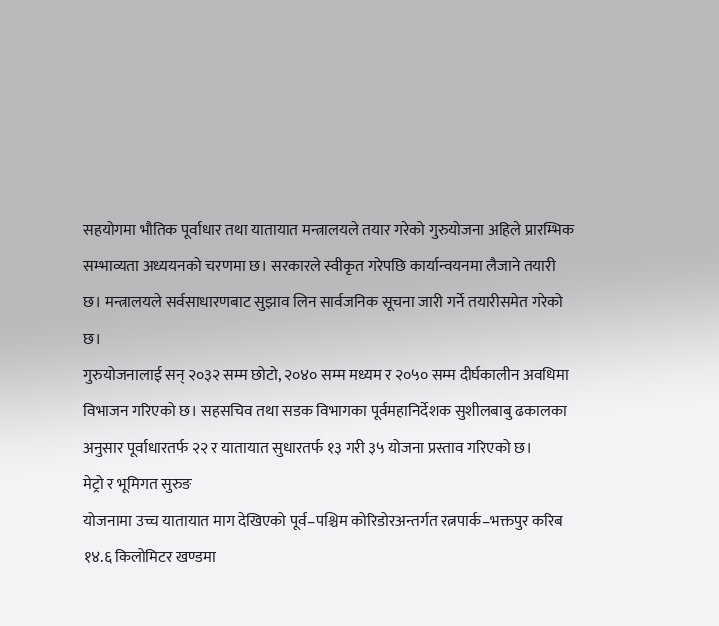सहयोगमा भौतिक पूर्वाधार तथा यातायात मन्त्रालयले तयार गरेको गुरुयोजना अहिले प्रारम्भिक सम्भाव्यता अध्ययनको चरणमा छ। सरकारले स्वीकृत गरेपछि कार्यान्वयनमा लैजाने तयारी छ। मन्त्रालयले सर्वसाधारणबाट सुझाव लिन सार्वजनिक सूचना जारी गर्ने तयारीसमेत गरेको छ।
गुरुयोजनालाई सन् २०३२ सम्म छोटो, २०४० सम्म मध्यम र २०५० सम्म दीर्घकालीन अवधिमा विभाजन गरिएको छ। सहसचिव तथा सडक विभागका पूर्वमहानिर्देशक सुशीलबाबु ढकालका अनुसार पूर्वाधारतर्फ २२ र यातायात सुधारतर्फ १३ गरी ३५ योजना प्रस्ताव गरिएको छ।
मेट्रो र भूमिगत सुरुङ
योजनामा उच्च यातायात माग देखिएको पूर्व–पश्चिम कोरिडोरअन्तर्गत रत्नपार्क–भक्तपुर करिब १४.६ किलोमिटर खण्डमा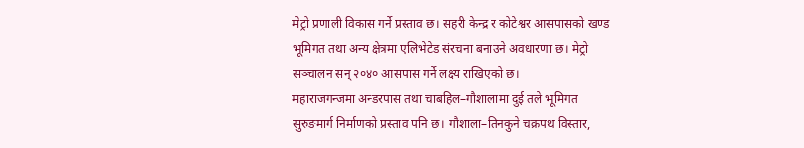मेट्रो प्रणाली विकास गर्ने प्रस्ताव छ। सहरी केन्द्र र कोटेश्वर आसपासको खण्ड भूमिगत तथा अन्य क्षेत्रमा एलिभेटेड संरचना बनाउने अवधारणा छ। मेट्रो सञ्चालन सन् २०४० आसपास गर्ने लक्ष्य राखिएको छ।
महाराजगन्जमा अन्डरपास तथा चाबहिल–गौशालामा दुई तले भूमिगत सुरुङमार्ग निर्माणको प्रस्ताव पनि छ। गौशाला–तिनकुने चक्रपथ विस्तार,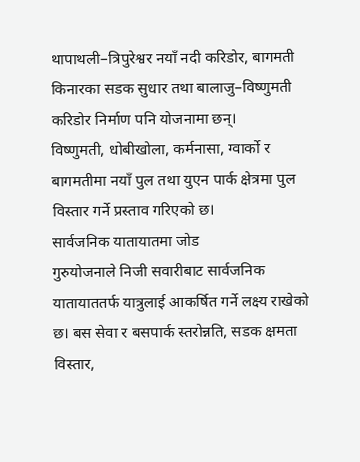थापाथली–त्रिपुरेश्वर नयाँ नदी करिडोर, बागमती किनारका सडक सुधार तथा बालाजु–विष्णुमती करिडोर निर्माण पनि योजनामा छन्।
विष्णुमती, धोबीखोला, कर्मनासा, ग्वार्को र बागमतीमा नयाँ पुल तथा युएन पार्क क्षेत्रमा पुल विस्तार गर्ने प्रस्ताव गरिएको छ।
सार्वजनिक यातायातमा जोड
गुरुयोजनाले निजी सवारीबाट सार्वजनिक यातायाततर्फ यात्रुलाई आकर्षित गर्ने लक्ष्य राखेको छ। बस सेवा र बसपार्क स्तरोन्नति, सडक क्षमता विस्तार,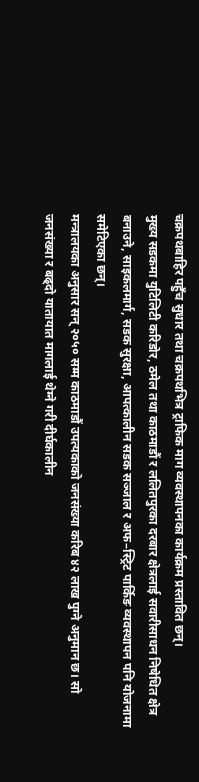चक्रपथबाहिर पहुँच सुधार तथा चक्रपथभित्र ट्राफिक माग व्यवस्थापनका कार्यक्रम प्रस्तावित छन्।
मुख्य सडकमा युटिलिटी करिडोर, ठमेल तथा काठमाडौं र ललितपुरका दरबार क्षेत्रलाई सवारीसाधन निषेधित क्षेत्र बनाउने, साइकलमार्ग, सडक सुरक्षा, आपत्कालीन सडक सञ्जाल र अफ–स्ट्रिट पार्किङ व्यवस्थापन पनि योजनामा समेटिएका छन्।
मन्त्रालयका अनुसार सन् २०५० सम्म काठमाडौं उपत्यकाको जनसंख्या करिब ४२ लाख पुग्ने अनुमान छ। सो जनसंख्या र बढ्दो यातायात मागलाई थेग्ने गरी दीर्घकालीन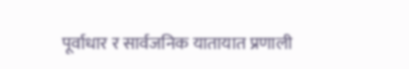पूर्वाधार र सार्वजनिक यातायात प्रणाली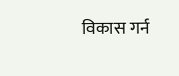विकास गर्न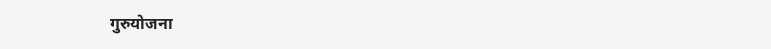गुरुयोजना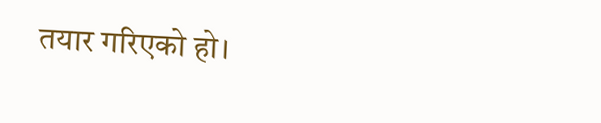तयार गरिएको हो।